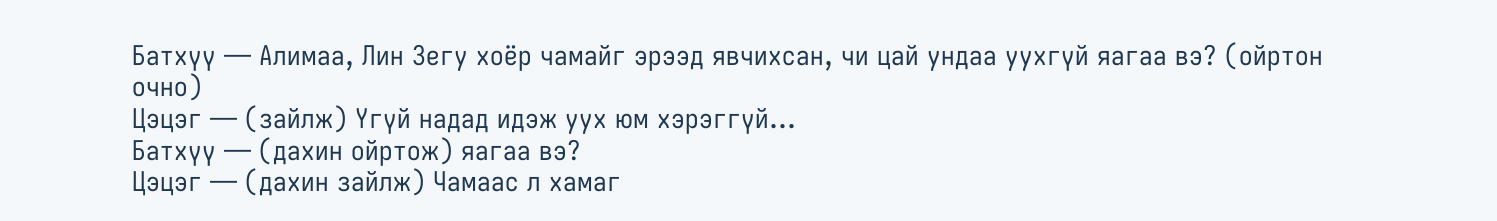Батхүү — Алимаа, Лин Зегу хоёр чамайг эрээд явчихсан, чи цай ундаа уухгүй яагаа вэ? (ойртон очно)
Цэцэг — (зайлж) Үгүй надад идэж уух юм хэрэггүй...
Батхүү — (дахин ойртож) яагаа вэ?
Цэцэг — (дахин зайлж) Чамаас л хамаг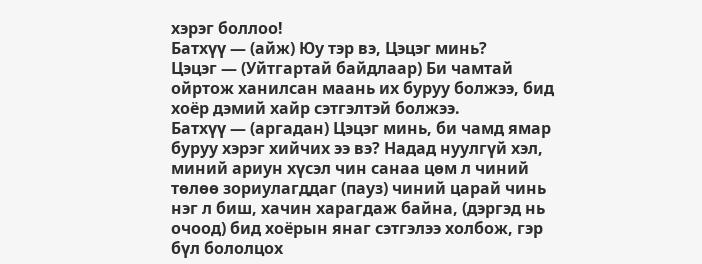хэрэг боллоо!
Батхүү — (айж) Юу тэр вэ, Цэцэг минь?
Цэцэг — (Уйтгартай байдлаар) Би чамтай ойртож ханилсан маань их буруу болжээ, бид хоёр дэмий хайр сэтгэлтэй болжээ.
Батхүү — (аргадан) Цэцэг минь, би чамд ямар буруу хэрэг хийчих ээ вэ? Надад нуулгүй хэл, миний ариун хүсэл чин санаа цөм л чиний төлөө зориулагддаг (пауз) чиний царай чинь нэг л биш, хачин харагдаж байна, (дэргэд нь очоод) бид хоёрын янаг сэтгэлээ холбож, гэр бүл бололцох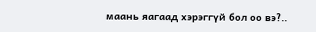маань яагаад хэрэггүй бол оо вэ?..